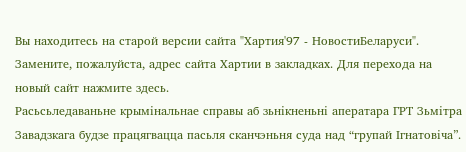Вы находитесь на старой версии сайта "Хартия'97 - НовостиБеларуси". Замените, пожалуйста, адрес сайта Хартии в закладках. Для перехода на новый сайт нажмите здесь.
Расьсьледаваньне крымінальнае справы аб зьнікненьні аператара ГРТ Зьмітра Завадзкага будзе працягвацца пасьля сканчэньня суда над “групай Ігнатовіча”.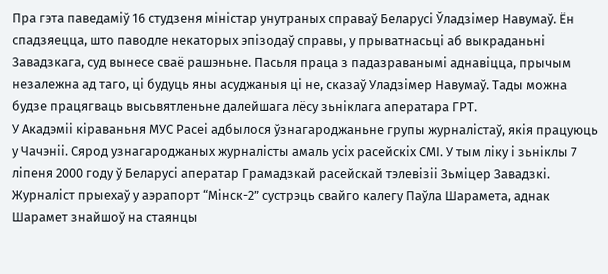Пра гэта паведаміў 16 студзеня міністар унутраных справаў Беларусі Ўладзімер Навумаў. Ён спадзяецца, што паводле некаторых эпізодаў справы, у прыватнасьці аб выкраданьні Завадзкага, суд вынесе сваё рашэньне. Пасьля праца з падазраванымі аднавіцца, прычым незалежна ад таго, ці будуць яны асуджаныя ці не, сказаў Уладзімер Навумаў. Тады можна будзе працягваць высьвятленьне далейшага лёсу зьніклага аператара ГРТ.
У Акадэміі кіраваньня МУС Расеі адбылося ўзнагароджаньне групы журналістаў, якія працуюць у Чачэніі. Сярод узнагароджаных журналісты амаль усіх расейскіх СМІ. У тым ліку і зьніклы 7 ліпеня 2000 году ў Беларусі аператар Грамадзкай расейскай тэлевізіі Зьміцер Завадзкі. Журналіст прыехаў у аэрапорт “Мінск-2” сустрэць свайго калегу Паўла Шарамета, аднак Шарамет знайшоў на стаянцы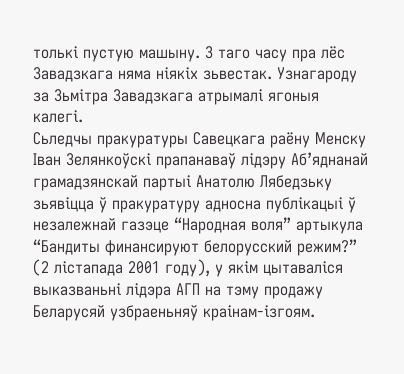толькі пустую машыну. З таго часу пра лёс Завадзкага няма ніякіх зьвестак. Узнагароду за Зьмітра Завадзкага атрымалі ягоныя калегі.
Сьледчы пракуратуры Савецкага раёну Менску Іван Зелянкоўскі прапанаваў лідэру Аб’яднанай грамадзянскай партыі Анатолю Лябедзьку зьявіцца ў пракуратуру адносна публікацыі ў незалежнай газэце “Народная воля” артыкула “Бандиты финансируют белорусский режим?” (2 лістапада 2001 году), у якім цытаваліся выказваньні лідэра АГП на тэму продажу Беларусяй узбраеньняў краінам-ізгоям.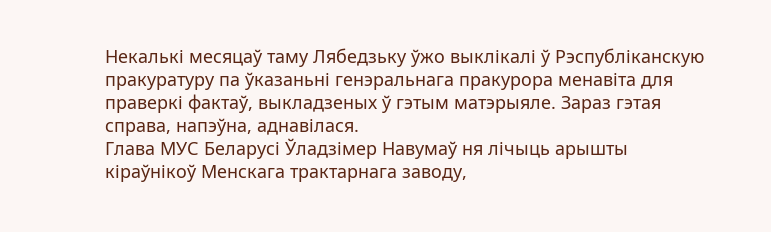Некалькі месяцаў таму Лябедзьку ўжо выклікалі ў Рэспубліканскую пракуратуру па ўказаньні генэральнага пракурора менавіта для праверкі фактаў, выкладзеных ў гэтым матэрыяле. Зараз гэтая справа, напэўна, аднавілася.
Глава МУС Беларусі Ўладзімер Навумаў ня лічыць арышты кіраўнікоў Менскага трактарнага заводу,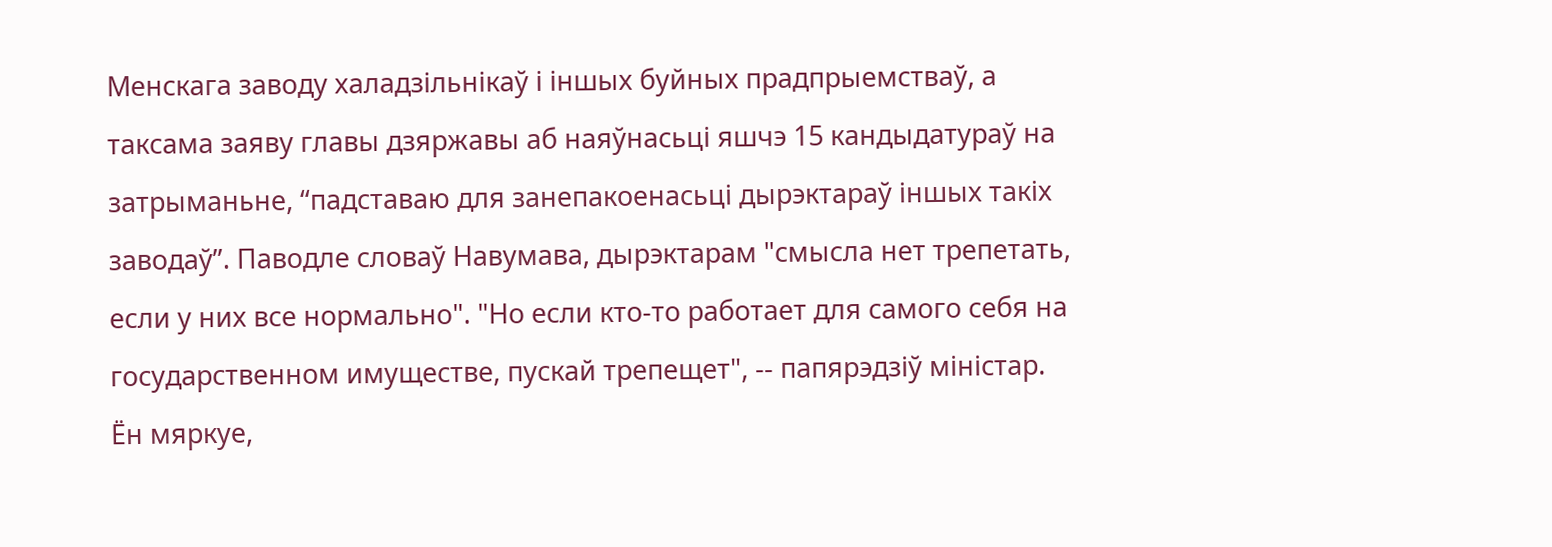Менскага заводу халадзільнікаў і іншых буйных прадпрыемстваў, а таксама заяву главы дзяржавы аб наяўнасьці яшчэ 15 кандыдатураў на затрыманьне, “падставаю для занепакоенасьці дырэктараў іншых такіх заводаў”. Паводле словаў Навумава, дырэктарам "смысла нет трепетать, если у них все нормально". "Но если кто-то работает для самого себя на государственном имуществе, пускай трепещет", -- папярэдзіў міністар. Ён мяркуе,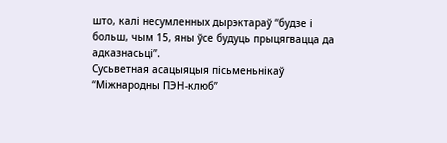што, калі несумленных дырэктараў “будзе і больш, чым 15, яны ўсе будуць прыцягвацца да адказнасьці”.
Сусьветная асацыяцыя пісьменьнікаў “Міжнародны ПЭН-клюб”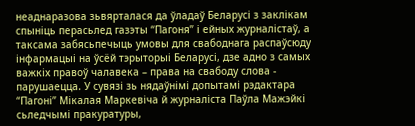неаднаразова зьвярталася да ўладаў Беларусі з заклікам спыніць перасьлед газэты “Пагоня” і ейных журналістаў, а таксама забясьпечыць умовы для свабоднага распаўсюду інфармацыі на ўсёй тэрыторыі Беларусі, дзе адно з самых важкіх правоў чалавека – права на свабоду слова - парушаецца. У сувязі зь нядаўнімі допытамі рэдактара “Пагоні” Мікалая Маркевіча й журналіста Паўла Мажэйкі сьледчымі пракуратуры,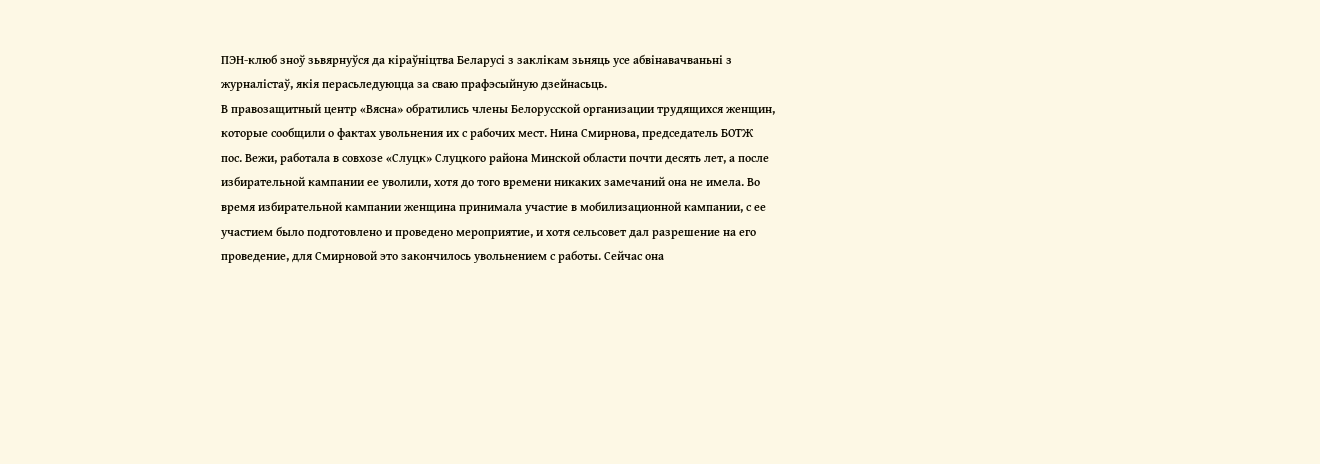ПЭН-клюб зноў зьвярнуўся да кіраўніцтва Беларусі з заклікам зьняць усе абвінавачваньні з журналістаў, якія перасьледуюцца за сваю прафэсыйную дзейнасьць.
В правозащитный центр «Вясна» обратились члены Белорусской организации трудящихся женщин, которые сообщили о фактах увольнения их с рабочих мест. Нина Смирнова, председатель БОТЖ пос. Вежи, работала в совхозе «Слуцк» Слуцкого района Минской области почти десять лет, а после избирательной кампании ее уволили, хотя до того времени никаких замечаний она не имела. Во время избирательной кампании женщина принимала участие в мобилизационной кампании, с ее участием было подготовлено и проведено мероприятие, и хотя сельсовет дал разрешение на его проведение, для Смирновой это закончилось увольнением с работы. Сейчас она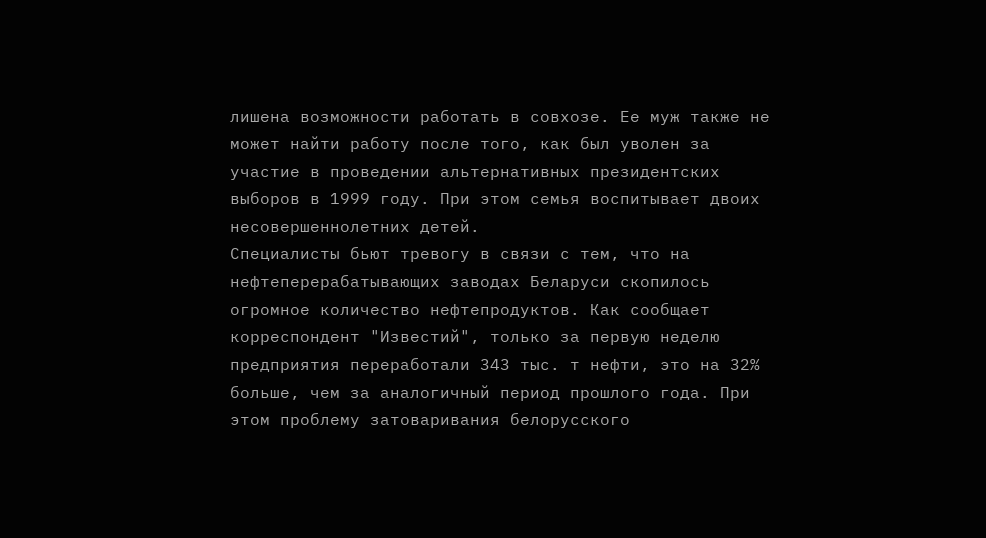лишена возможности работать в совхозе. Ее муж также не может найти работу после того, как был уволен за участие в проведении альтернативных президентских выборов в 1999 году. При этом семья воспитывает двоих несовершеннолетних детей.
Специалисты бьют тревогу в связи с тем, что на нефтеперерабатывающих заводах Беларуси скопилось огромное количество нефтепродуктов. Как сообщает корреспондент "Известий", только за первую неделю предприятия переработали 343 тыс. т нефти, это на 32% больше, чем за аналогичный период прошлого года. При этом проблему затоваривания белорусского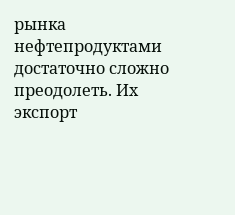рынка нефтепродуктами достаточно сложно преодолеть. Их экспорт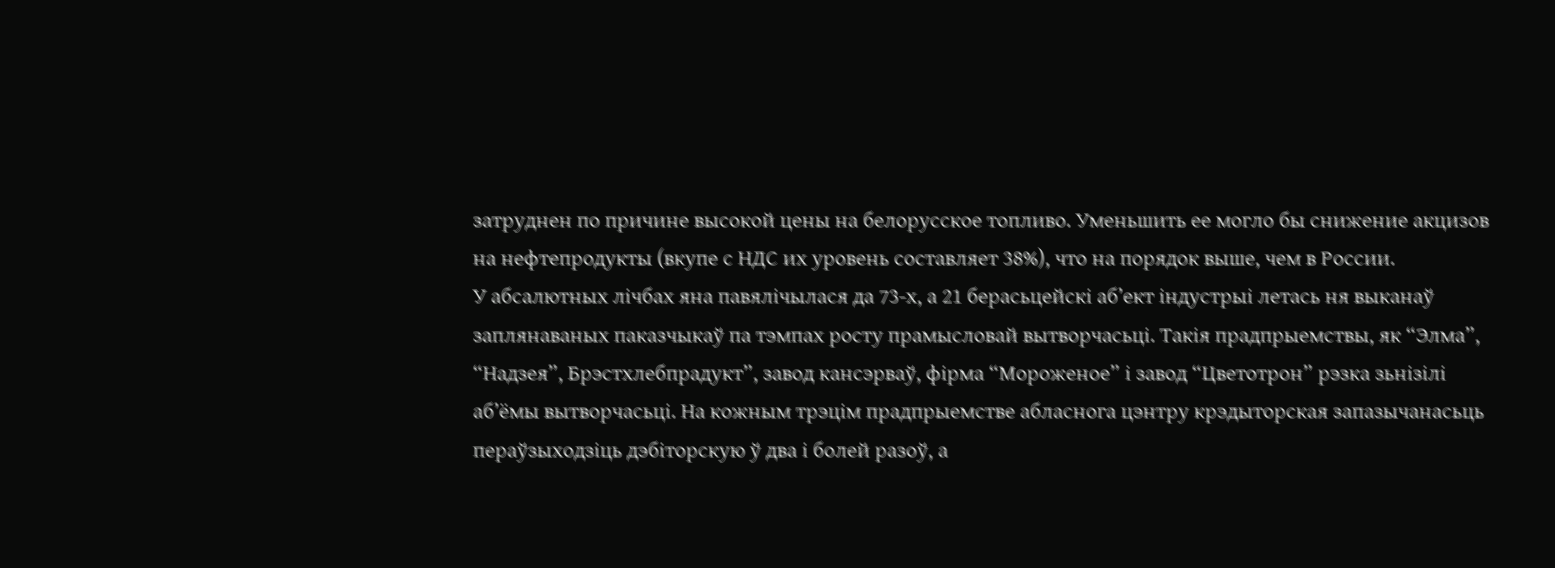затруднен по причине высокой цены на белорусское топливо. Уменьшить ее могло бы снижение акцизов на нефтепродукты (вкупе с НДС их уровень составляет 38%), что на порядок выше, чем в России.
У абсалютных лічбах яна павялічылася да 73-х, а 21 берасьцейскі аб’ект індустрыі летась ня выканаў заплянаваных паказчыкаў па тэмпах росту прамысловай вытворчасьці. Такія прадпрыемствы, як “Элма”, “Надзея”, Брэстхлебпрадукт”, завод кансэрваў, фірма “Мороженое” і завод “Цветотрон” рэзка зьнізілі аб’ёмы вытворчасьці. На кожным трэцім прадпрыемстве абласнога цэнтру крэдыторская запазычанасьць пераўзыходзіць дэбіторскую ў два і болей разоў, а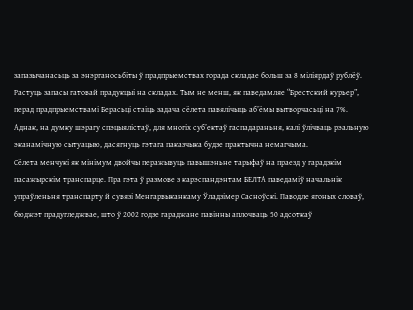запазычанасьць за энэрганосьбіты ў прадпрыемствах горада складае больш за 8 міліярдаў рублёў. Растуць запасы гатовай прадукцыі на складах. Тым не менш, як паведамляе “Брестский курьер”, перад прадпрыемствамі Берасьці стаіць задача сёлета павялічыць аб’ёмы вытворчасьці на 7%. Аднак, на думку шэрагу спэцыялістаў, для многіх суб’ектаў гаспадараньня, калі ўлічваць рэальную эканамічную сытуацыю, дасягнуць гэтага паказчыка будзе практычна немагчыма.
Сёлета менчукі як мінімум двойчы перажывуць павышэньне тарыфаў на праезд у гарадзкім пасажырскім транспарце. Пра гэта ў размове з карэспандэнтам БЕЛТА паведаміў начальнік упраўленьня транспарту й сувязі Менгарвыканкаму Ўладзімер Сасноўскі. Паводле ягоных словаў, бюджэт прадугледжвае, што ў 2002 годзе гараджане павінны аплочваць 50 адсоткаў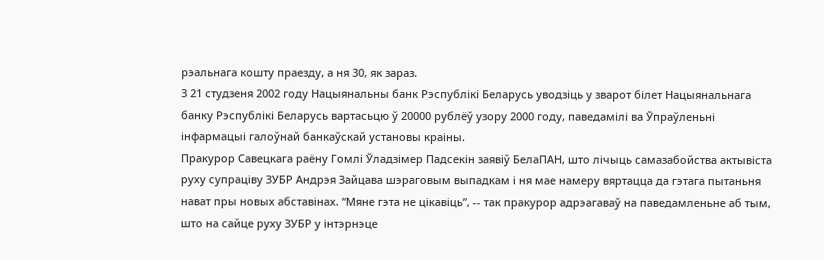рэальнага кошту праезду, а ня 30, як зараз.
З 21 студзеня 2002 году Нацыянальны банк Рэспублікі Беларусь уводзіць у зварот білет Нацыянальнага банку Рэспублікі Беларусь вартасьцю ў 20000 рублёў узору 2000 году, паведамілі ва Ўпраўленьні інфармацыі галоўнай банкаўскай установы краіны.
Пракурор Савецкага раёну Гомлі Ўладзімер Падсекін заявіў БелаПАН, што лічыць самазабойства актывіста руху супраціву ЗУБР Андрэя Зайцава шэраговым выпадкам і ня мае намеру вяртацца да гэтага пытаньня нават пры новых абставінах. “Мяне гэта не цікавіць”, -- так пракурор адрэагаваў на паведамленьне аб тым, што на сайце руху ЗУБР у інтэрнэце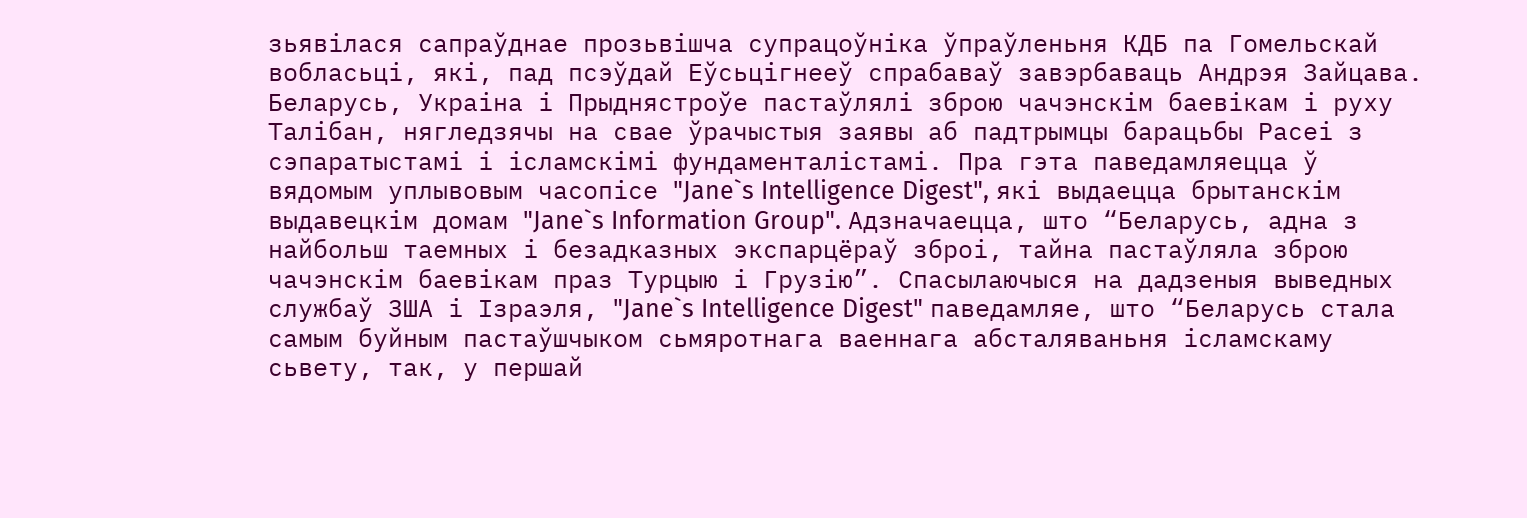зьявілася сапраўднае прозьвішча супрацоўніка ўпраўленьня КДБ па Гомельскай вобласьці, які, пад псэўдай Еўсьцігнееў спрабаваў завэрбаваць Андрэя Зайцава.
Беларусь, Украіна і Прыднястроўе пастаўлялі зброю чачэнскім баевікам і руху Талібан, нягледзячы на свае ўрачыстыя заявы аб падтрымцы барацьбы Расеі з сэпаратыстамі і ісламскімі фундаменталістамі. Пра гэта паведамляецца ў вядомым уплывовым часопісе "Jane`s Intelligence Digest", які выдаецца брытанскім выдавецкім домам "Jane`s Information Group". Адзначаецца, што “Беларусь, адна з найбольш таемных і безадказных экспарцёраў зброі, тайна пастаўляла зброю чачэнскім баевікам праз Турцыю і Грузію”. Спасылаючыся на дадзеныя выведных службаў ЗША і Ізраэля, "Jane`s Intelligence Digest" паведамляе, што “Беларусь стала самым буйным пастаўшчыком сьмяротнага ваеннага абсталяваньня ісламскаму сьвету, так, у першай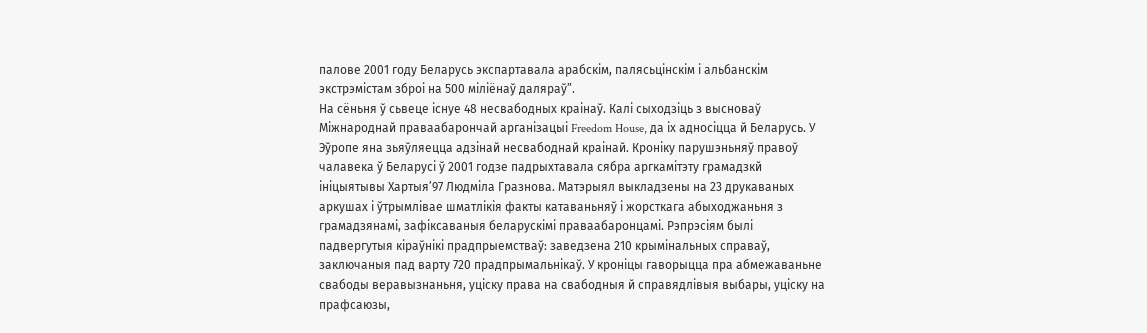палове 2001 году Беларусь экспартавала арабскім, палясьцінскім і альбанскім экстрэмістам зброі на 500 міліёнаў даляраў”.
На сёньня ў сьвеце існуе 48 несвабодных краінаў. Калі сыходзіць з высноваў Міжнароднай праваабарончай арганізацыі Freedom House, да іх адносіцца й Беларусь. У Эўропе яна зьяўляецца адзінай несвабоднай краінай. Кроніку парушэньняў правоў чалавека ў Беларусі ў 2001 годзе падрыхтавала сябра аргкамітэту грамадзкй ініцыятывы Хартыя’97 Людміла Гразнова. Матэрыял выкладзены на 23 друкаваных аркушах і ўтрымлівае шматлікія факты катаваньняў і жорсткага абыходжаньня з грамадзянамі, зафіксаваныя беларускімі праваабаронцамі. Рэпрэсіям былі падвергутыя кіраўнікі прадпрыемстваў: заведзена 210 крымінальных справаў, заключаныя пад варту 720 прадпрымальнікаў. У кроніцы гаворыцца пра абмежаваньне свабоды веравызнаньня, уціску права на свабодныя й справядлівыя выбары, уціску на прафсаюзы,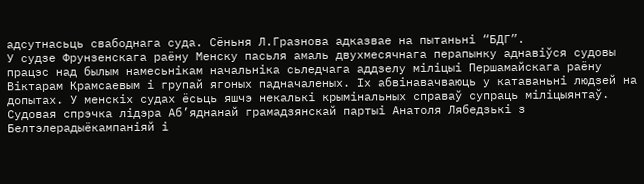адсутнасьць свабоднага суда. Сёньня Л.Гразнова адказвае на пытаньні “БДГ”.
У судзе Фрунзенскага раёну Менску пасьля амаль двухмесячнага перапынку аднавіўся судовы працэс над былым намесьнікам начальніка сьледчага аддзелу міліцыі Першамайскага раёну Віктарам Крамсаевым і групай ягоных падначаленых. Іх абвінавачваюць у катаваньні людзей на допытах. У менскіх судах ёсьць яшчэ некалькі крымінальных справаў супраць міліцыянтаў.
Судовая спрэчка лідэра Аб’яднанай грамадзянскай партыі Анатоля Лябедзькі з Белтэлерадыёкампаніяй і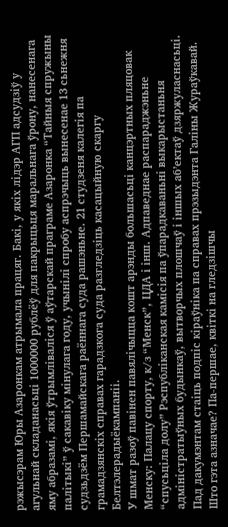рэжысэрам Юры Азаронкам атрымала працяг. Бакі, у якіх лідэр АГП адсудзіў у агульнай складанасьці 1000000 рублёў для пакрыцьця маральнага ўрону, нанесенага яму абразамі, якія ўтрымліваліся ў аўтарскай праграме Азаронка “Тайныя спружыны палітыкі” ў сакавіку мінулага году, учынілі спробу аспрэчыць вынесенае 13 сьнежня судзьдзём Першамайскага раённага суда рашэньне. 21 студзеня калегія па грамадзянскіх справах гарадзкога суда разгледзіць касацыйную скаргу Белтэлерадыёкампаніі.
У шмат разоў павінен павялічыцца кошт арэнды большасьці канцэртных пляцовак Менску: Палацу спорту, к/з “Менск”, ЦДА і інш. Адпаведнае распараджэньне “спусьціла долу” Рэспубліканская камісія па ўпарадкаваньні выкарыстаньня адміністратыўных будынкаў, вытворчых плошчаў і іншых аб’ектаў дзяржуласнасьці. Пад дакумэнтам стаіць подпіс кіраўніка па справах прэзыдэнта Галіны Жураўкавай. Што гэта азначае? Па-першае, квіткі на гледзішчы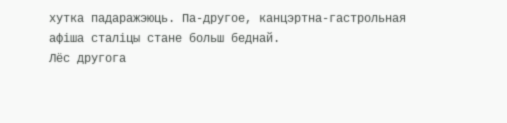хутка падаражэюць. Па-другое, канцэртна-гастрольная афіша сталіцы стане больш беднай.
Лёс другога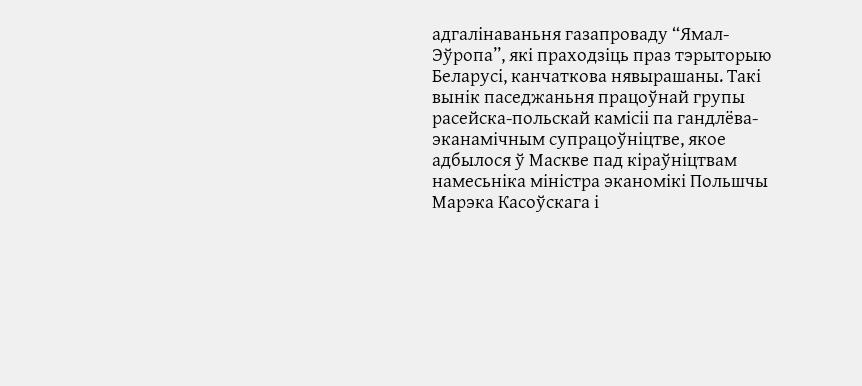адгалінаваньня газапроваду “Ямал-Эўропа”, які праходзіць праз тэрыторыю Беларусі, канчаткова нявырашаны. Такі вынік паседжаньня працоўнай групы расейска-польскай камісіі па гандлёва-эканамічным супрацоўніцтве, якое адбылося ў Маскве пад кіраўніцтвам намесьніка міністра эканомікі Польшчы Марэка Касоўскага і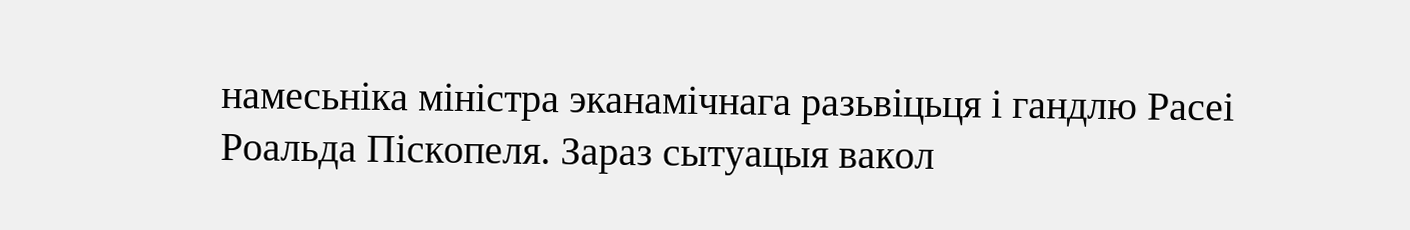намесьніка міністра эканамічнага разьвіцьця і гандлю Расеі Роальда Піскопеля. Зараз сытуацыя вакол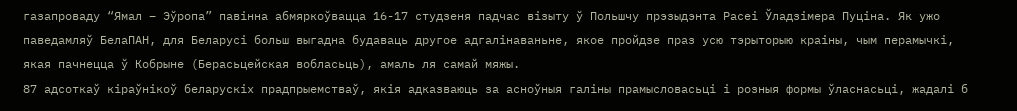газапроваду “Ямал – Эўропа” павінна абмяркоўвацца 16-17 студзеня падчас візыту ў Польшчу прэзыдэнта Расеі Ўладзімера Пуціна. Як ужо паведамляў БелаПАН, для Беларусі больш выгадна будаваць другое адгалінаваньне, якое пройдзе праз усю тэрыторыю краіны, чым перамычкі, якая пачнецца ў Кобрыне (Берасьцейская вобласьць), амаль ля самай мяжы.
87 адсоткаў кіраўнікоў беларускіх прадпрыемстваў, якія адказваюць за асноўныя галіны прамысловасьці і розныя формы ўласнасьці, жадалі б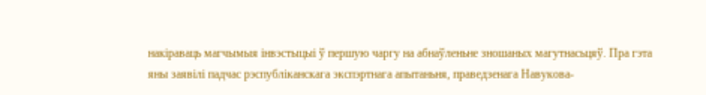накіраваць магчымыя інвэстыцыі ў першую чаргу на абнаўленьне зношаных магутнасьцяў. Пра гэта яны заявілі падчас рэспубліканскага экспэртнага апытаньня, праведзенага Навукова-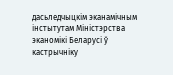дасьледчыцкім эканамічным інстытутам Міністэрства эканомікі Беларусі ў кастрычніку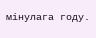мінулага году.